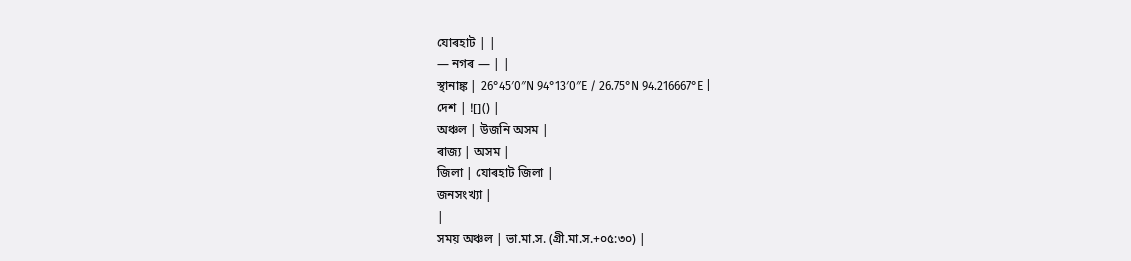যোৰহাট | |
— নগৰ — | |
স্থানাঙ্ক | 26°45′0″N 94°13′0″E / 26.75°N 94.216667°E |
দেশ | ![]() |
অঞ্চল | উজনি অসম |
ৰাজ্য | অসম |
জিলা | যোৰহাট জিলা |
জনসংখ্যা |
|
সময় অঞ্চল | ভা.মা.স. (গ্ৰী.মা.স.+০৫:৩০) |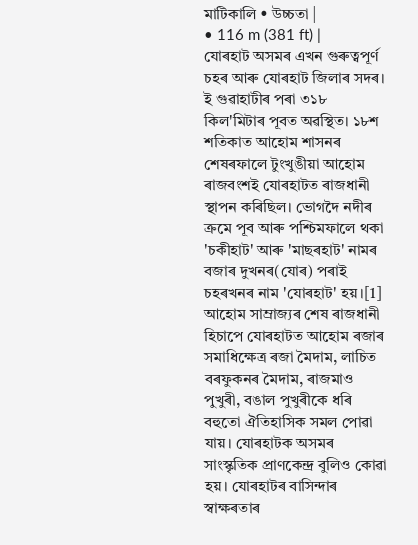মাটিকালি • উচ্চতা |
• 116 m (381 ft) |
যোৰহাট অসমৰ এখন গুৰুত্বপূৰ্ণ চহৰ আৰু যোৰহাট জিলাৰ সদৰ। ই গুৱাহাটীৰ পৰা ৩১৮ কিল'মিটাৰ পূবত অৱস্থিত। ১৮শ শতিকাত আহোম শাসনৰ শেষৰফালে টুংখুঙীয়া আহোম ৰাজবংশই যোৰহাটত ৰাজধানী স্থাপন কৰিছিল। ভোগদৈ নদীৰ ক্ৰমে পূব আৰু পশ্চিমফালে থকা 'চকীহাট' আৰু 'মাছৰহাট' নামৰ বজাৰ দুখনৰ(যোৰ) পৰাই চহৰখনৰ নাম 'যোৰহাট' হয়।[1] আহোম সাম্ৰাজ্যৰ শেষ ৰাজধানী হিচাপে যোৰহাটত আহোম ৰজাৰ সমাধিক্ষেত্ৰ ৰজা মৈদাম, লাচিত বৰফুকনৰ মৈদাম, ৰাজমাও পুখুৰী, বঙাল পুখুৰীকে ধৰি বহুতো ঐতিহাসিক সমল পোৱা যায়। যোৰহাটক অসমৰ সাংস্কৃতিক প্ৰাণকেন্দ্ৰ বুলিও কোৱা হয়। যোৰহাটৰ বাসিন্দাৰ স্বাক্ষৰতাৰ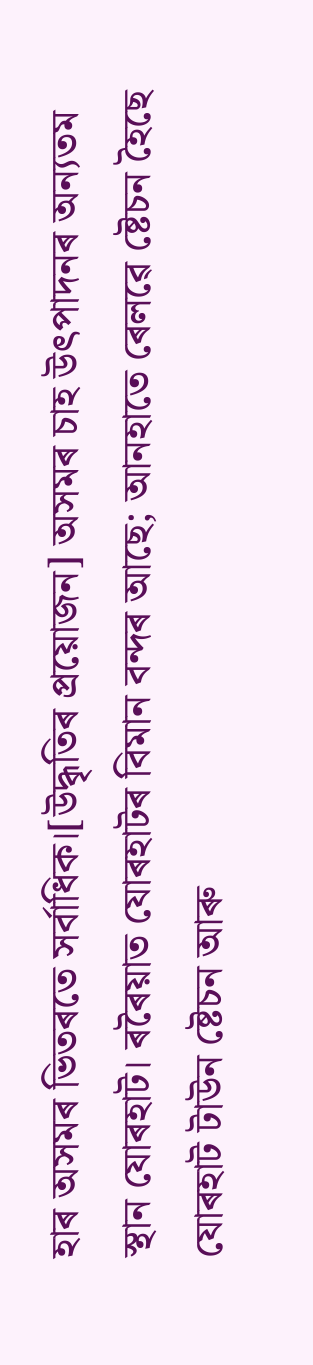হাৰ অসমৰ ভিতৰতে সৰ্বাধিক।[উদ্ধৃতিৰ প্ৰয়োজন] অসমৰ চাহ উৎপাদনৰ অন্যতম স্থান যোৰহাট। ৰৰৈয়াত যোৰহাটৰ বিমান বন্দৰ আছে; আনহাতে ৰেলৱে ষ্টেচন হৈছে যোৰহাট টাউন ষ্টেচন আৰু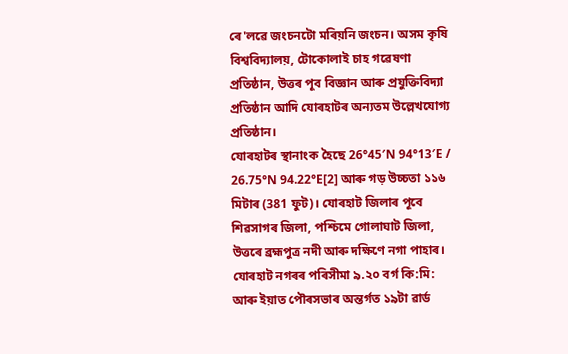ৰে'লৱে জংচনটো মৰিয়নি জংচন। অসম কৃষি বিশ্ববিদ্যালয়, টোকোলাই চাহ গৱেষণা প্ৰতিষ্ঠান, উত্তৰ পূব বিজ্ঞান আৰু প্ৰযুক্তিবিদ্যা প্ৰতিষ্ঠান আদি যোৰহাটৰ অন্যতম উল্লেখযোগ্য প্ৰতিষ্ঠান।
যোৰহাটৰ স্থানাংক হৈছে 26°45′N 94°13′E / 26.75°N 94.22°E[2] আৰু গড় উচ্চতা ১১৬ মিটাৰ (381 ফুট)। যোৰহাট জিলাৰ পূবে শিৱসাগৰ জিলা, পশ্চিমে গোলাঘাট জিলা, উত্তৰে ব্ৰহ্মপুত্ৰ নদী আৰু দক্ষিণে নগা পাহাৰ। যোৰহাট নগৰৰ পৰিসীমা ৯.২০ বৰ্গ কি:মি: আৰু ইয়াত পৌৰসভাৰ অন্তৰ্গত ১৯টা ৱাৰ্ড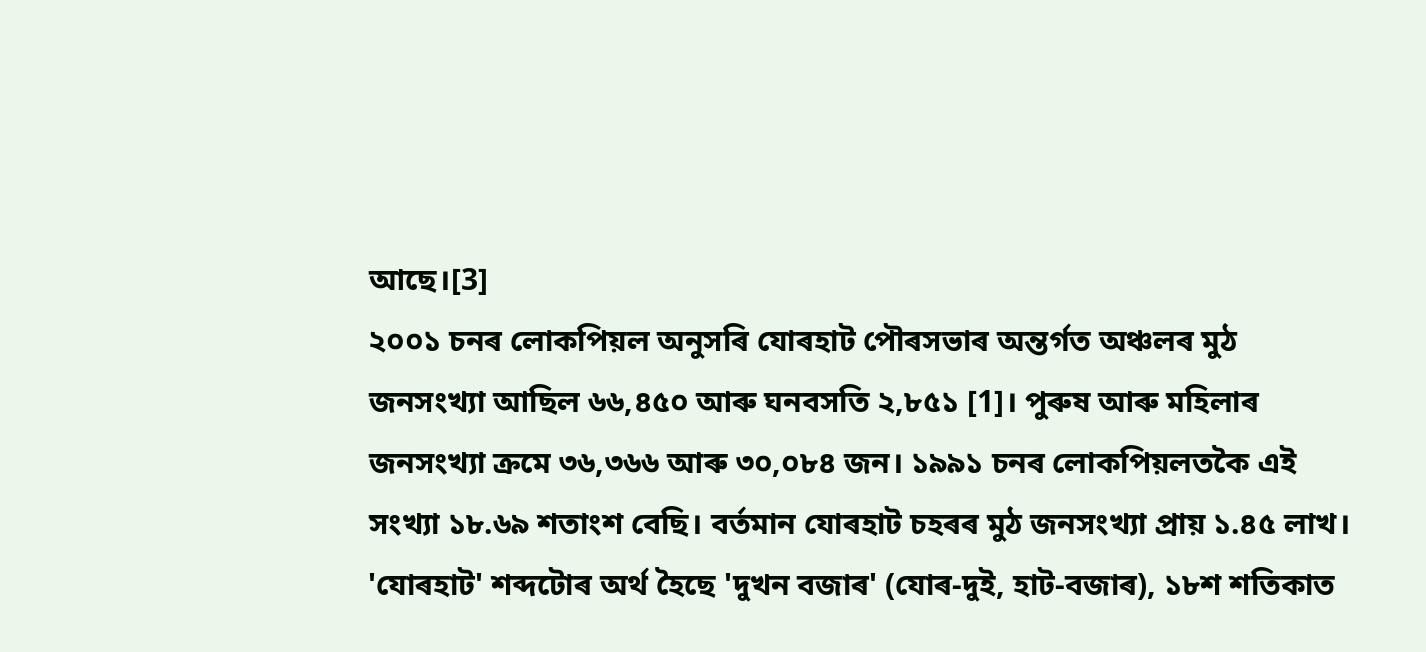আছে।[3]
২০০১ চনৰ লোকপিয়ল অনুসৰি যোৰহাট পৌৰসভাৰ অন্তৰ্গত অঞ্চলৰ মুঠ জনসংখ্যা আছিল ৬৬,৪৫০ আৰু ঘনবসতি ২,৮৫১ [1]। পুৰুষ আৰু মহিলাৰ জনসংখ্যা ক্ৰমে ৩৬,৩৬৬ আৰু ৩০,০৮৪ জন। ১৯৯১ চনৰ লোকপিয়লতকৈ এই সংখ্যা ১৮.৬৯ শতাংশ বেছি। বৰ্তমান যোৰহাট চহৰৰ মুঠ জনসংখ্যা প্ৰায় ১.৪৫ লাখ।
'যোৰহাট' শব্দটোৰ অৰ্থ হৈছে 'দুখন বজাৰ' (যোৰ-দুই, হাট-বজাৰ), ১৮শ শতিকাত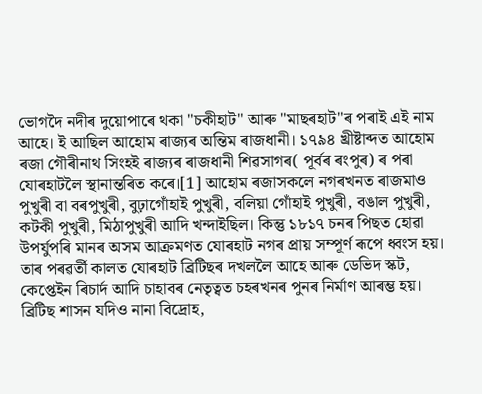ভোগদৈ নদীৰ দুয়োপাৰে থকা "চকীহাট" আৰু "মাছৰহাট"ৰ পৰাই এই নাম আহে। ই আছিল আহোম ৰাজ্যৰ অন্তিম ৰাজধানী। ১৭৯৪ খ্ৰীষ্টাব্দত আহোম ৰজা গৌৰীনাথ সিংহই ৰাজ্যৰ ৰাজধানী শিৱসাগৰ( পূৰ্বৰ ৰংপুৰ) ৰ পৰা যোৰহাটলৈ স্থানান্তৰিত কৰে।[1] আহোম ৰজাসকলে নগৰখনত ৰাজমাও পুখুৰী বা বৰপুখুৰী, বুঢ়াগোঁহাই পুখুৰী, বলিয়া গোঁহাই পুখুৰী, বঙাল পুখুৰী, কটকী পুখুৰী, মিঠাপুখুৰী আদি খন্দাইছিল। কিন্তু ১৮১৭ চনৰ পিছত হোৱা উপৰ্যুপৰি মানৰ অসম আক্ৰমণত যোৰহাট নগৰ প্ৰায় সম্পূৰ্ণ ৰূপে ধ্বংস হয়। তাৰ পৰৱৰ্তী কালত যোৰহাট ব্ৰিটিছৰ দখললৈ আহে আৰু ডেভিদ স্কট, কেপ্তেইন ৰিচাৰ্দ আদি চাহাবৰ নেতৃত্বত চহৰখনৰ পুনৰ নিৰ্মাণ আৰম্ভ হয়।
ব্ৰিটিছ শাসন যদিও নানা বিদ্ৰোহ,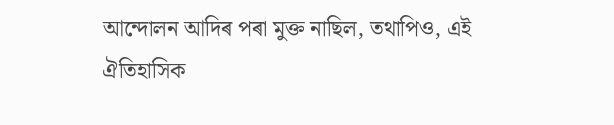আন্দোলন আদিৰ পৰা মুক্ত নাছিল, তথাপিও, এই ঐতিহাসিক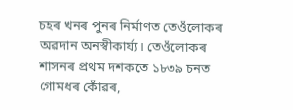চহৰ খনৰ পুনৰ নিৰ্মাণত তেওঁলোকৰ অৱদান অনস্বীকাৰ্য্য। তেওঁলোকৰ শাসনৰ প্ৰথম দশকতে ১৮৩৯ চনত গোমধৰ কোঁৱৰ,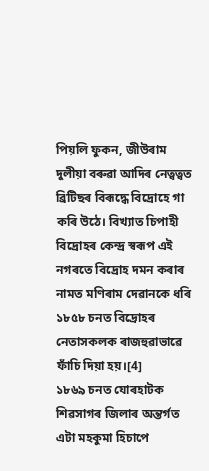পিয়লি ফুকন, জীউৰাম দুলীয়া বৰুৱা আদিৰ নেত্বত্বত ব্ৰিটিছৰ বিৰূদ্ধে বিদ্ৰোহে গা কৰি উঠে। বিখ্যাত চিপাহী বিদ্ৰোহৰ কেন্দ্ৰ স্বৰূপ এই নগৰতে বিদ্ৰোহ দমন কৰাৰ নামত মণিৰাম দেৱানকে ধৰি ১৮৫৮ চনত বিদ্ৰোহৰ নেতাসকলক ৰাজহুৱাভাৱে ফাঁচি দিয়া হয়।[4]
১৮৬৯ চনত যোৰহাটক শিৱসাগৰ জিলাৰ অন্তৰ্গত এটা মহকুমা হিচাপে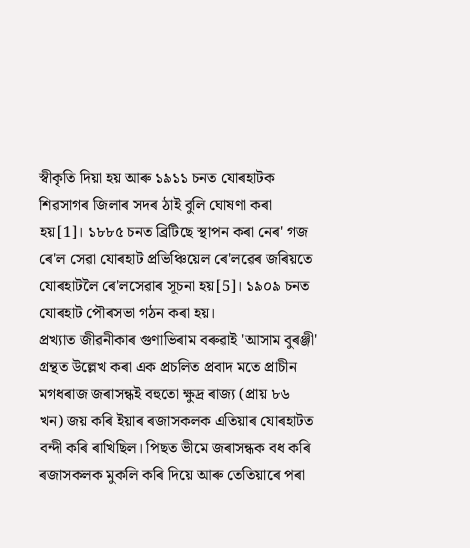স্বীকৃতি দিয়া হয় আৰু ১৯১১ চনত যোৰহাটক শিৱসাগৰ জিলাৰ সদৰ ঠাই বুলি ঘোষণা কৰা হয়[1]। ১৮৮৫ চনত ব্ৰিটিছে স্থাপন কৰা নেৰ' গজ ৰে'ল সেৱা যোৰহাট প্ৰভিঞ্চিয়েল ৰে'লৱেৰ জৰিয়তে যোৰহাটলৈ ৰে'লসেৱাৰ সূচনা হয়[5]। ১৯০৯ চনত যোৰহাট পৌৰসভা গঠন কৰা হয়।
প্ৰখ্যাত জীৱনীকাৰ গুণাভিৰাম বৰুৱাই 'আসাম বুৰঞ্জী' গ্ৰন্থত উল্লেখ কৰা এক প্ৰচলিত প্ৰবাদ মতে প্ৰাচীন মগধৰাজ জৰাসন্ধই বহুতো ক্ষুদ্ৰ ৰাজ্য (প্ৰায় ৮৬ খন) জয় কৰি ইয়াৰ ৰজাসকলক এতিয়াৰ যোৰহাটত বন্দী কৰি ৰাখিছিল। পিছত ভীমে জৰাসন্ধক বধ কৰি ৰজাসকলক মুকলি কৰি দিয়ে আৰু তেতিয়াৰে পৰা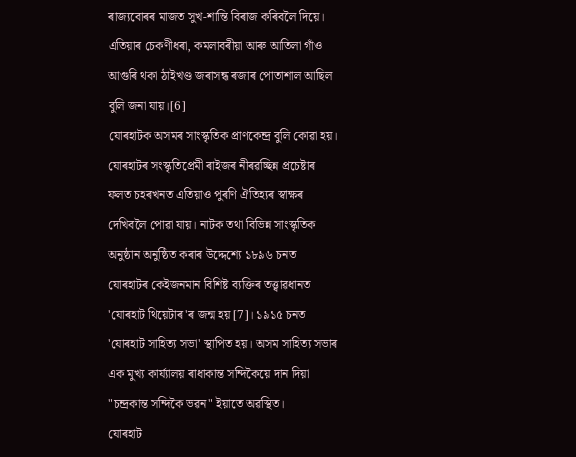ৰাজ্যবোৰৰ মাজত সুখ-শান্তি বিৰাজ কৰিবলৈ দিয়ে। এতিয়াৰ চেকণীধৰা, কমলাবৰীয়া আৰু আতিলা গাঁও আগুৰি থকা ঠাইখণ্ড জৰাসন্ধ ৰজাৰ পোতাশাল আছিল বুলি জনা যায়।[6]
যোৰহাটক অসমৰ সাংস্কৃতিক প্ৰাণকেন্দ্ৰ বুলি কোৱা হয়। যোৰহাটৰ সংস্কৃতিপ্ৰেমী ৰাইজৰ নীৰৱচ্ছিন্ন প্ৰচেষ্টাৰ ফলত চহৰখনত এতিয়াও পুৰণি ঐতিহ্যৰ স্বাক্ষৰ দেখিবলৈ পোৱা যায়। নাটক তথা বিভিন্ন সাংস্কৃতিক অনুষ্ঠান অনুষ্ঠিত কৰাৰ উদ্দেশ্যে ১৮৯৬ চনত যোৰহাটৰ কেইজনমান বিশিষ্ট ব্যক্তিৰ তত্ত্বাৱধানত 'যোৰহাট থিয়েটাৰ'ৰ জন্ম হয়[7]। ১৯১৫ চনত 'যোৰহাট সাহিত্য সভা' স্থাপিত হয়। অসম সাহিত্য সভাৰ এক মুখ্য কাৰ্য্যালয় ৰাধাকান্ত সন্দিকৈয়ে দান দিয়া "চন্দ্ৰকান্ত সন্দিকৈ ভৱন" ইয়াতে অৱস্থিত।
যোৰহাট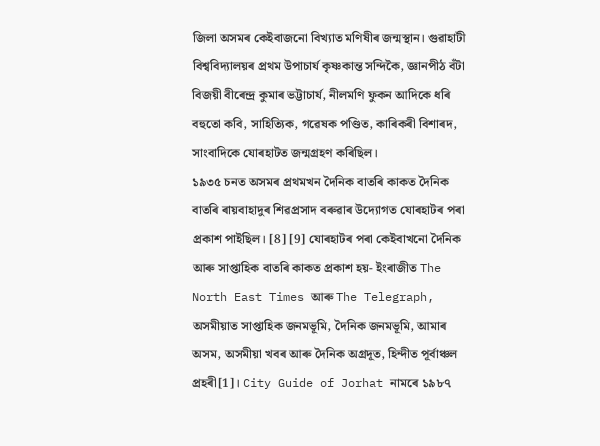জিলা অসমৰ কেইবাজনো বিখ্যাত মণিষীৰ জন্মস্থান। গুৱাহাটী বিশ্ববিদ্যালয়ৰ প্ৰথম উপাচাৰ্য কৃষ্ণকান্ত সন্দিকৈ, জ্ঞানপীঠ বঁটা বিজয়ী বীৰেন্দ্ৰ কুমাৰ ভট্টাচাৰ্য, নীলমণি ফুকন আদিকে ধৰি বহুতো কবি, সাহিত্যিক, গৱেষক পণ্ডিত, কাৰিকৰী বিশাৰদ, সাংবাদিকে যোৰহাটত জন্মগ্ৰহণ কৰিছিল।
১৯৩৫ চনত অসমৰ প্ৰথমখন দৈনিক বাতৰি কাকত দৈনিক বাতৰি ৰায়বাহাদুৰ শিৱপ্ৰসাদ বৰুৱাৰ উদ্যোগত যোৰহাটৰ পৰা প্ৰকাশ পাইছিল। [8] [9] যোৰহাটৰ পৰা কেইবাখনো দৈনিক আৰু সাপ্তাহিক বাতৰি কাকত প্ৰকাশ হয়- ইংৰাজীত The North East Times আৰু The Telegraph, অসমীয়াত সাপ্তাহিক জনমভূমি, দৈনিক জনমভূমি, আমাৰ অসম, অসমীয়া খবৰ আৰু দৈনিক অগ্ৰদূত, হিন্দীত পূৰ্বাঞ্চল প্ৰহৰী[1]। City Guide of Jorhat নামৰে ১৯৮৭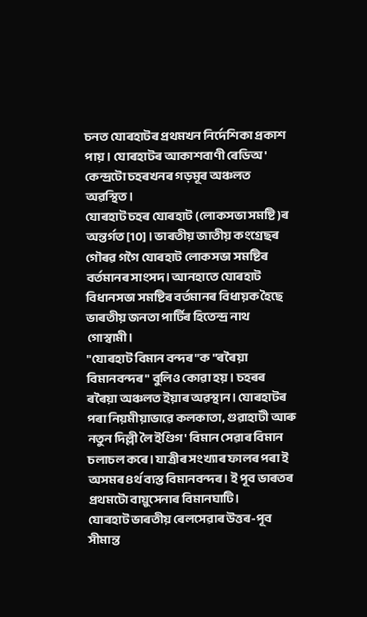চনত যোৰহাটৰ প্ৰথমখন নিৰ্দেশিকা প্ৰকাশ পায়। যোৰহাটৰ আকাশবাণী ৰেডিঅ' কেন্দ্ৰটো চহৰখনৰ গড়মূৰ অঞ্চলত অৱস্থিত।
যোৰহাট চহৰ যোৰহাট (লোকসভা সমষ্টি)ৰ অন্তৰ্গত[10]। ভাৰতীয় জাতীয় কংগ্ৰেছৰ গৌৰৱ গগৈ যোৰহাট লোকসভা সমষ্টিৰ বৰ্তমানৰ সাংসদ। আনহাতে যোৰহাট বিধানসভা সমষ্টিৰ বৰ্তমানৰ বিধায়ক হৈছে ভাৰতীয় জনতা পাৰ্টিৰ হিতেন্দ্ৰ নাথ গোস্বামী।
"যোৰহাট বিমান বন্দৰ"ক "ৰৰৈয়া বিমানবন্দৰ" বুলিও কোৱা হয়। চহৰৰ ৰৰৈয়া অঞ্চলত ইয়াৰ অৱস্থান। যোৰহাটৰ পৰা নিয়মীয়াভাৱে কলকাতা, গুৱাহাটী আৰু নতুন দিল্লী লৈ ইণ্ডিগ' বিমান সেৱাৰ বিমান চলাচল কৰে। যাত্ৰীৰ সংখ্যাৰ ফালৰ পৰা ই অসমৰ ৪ৰ্থ ব্যস্ত বিমানবন্দৰ। ই পূব ভাৰতৰ প্ৰথমটো বায়ুসেনাৰ বিমানঘাটি।
যোৰহাট ভাৰতীয় ৰেলসেৱাৰ উত্তৰ-পূব সীমান্ত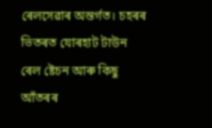ৰেলসেৱাৰ অন্তৰ্গত। চহৰৰ ভিতৰত যোৰহাট টাউন ৰেল ষ্টেচন আৰু কিছু আঁতৰৰ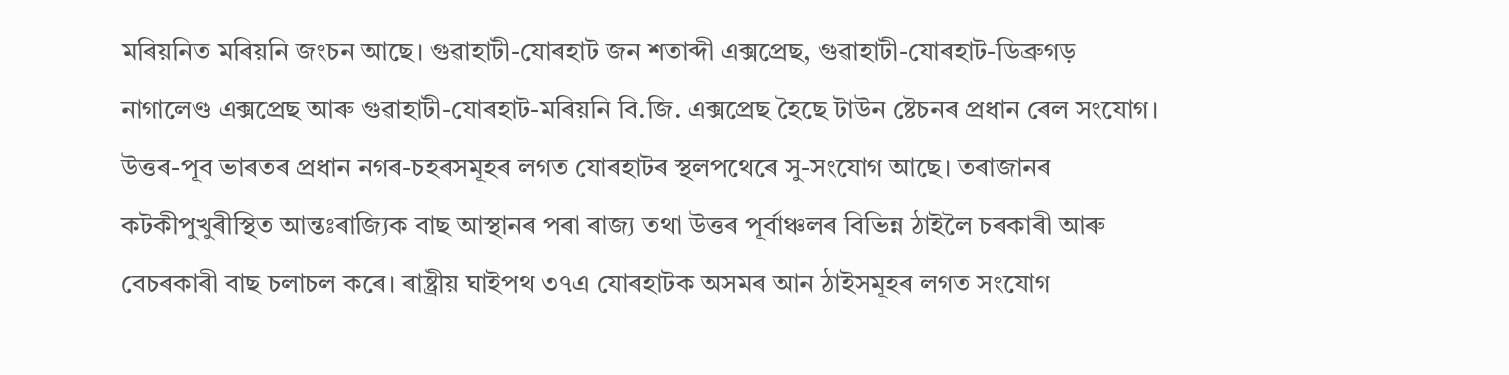মৰিয়নিত মৰিয়নি জংচন আছে। গুৱাহাটী-যোৰহাট জন শতাব্দী এক্সপ্ৰেছ, গুৱাহাটী-যোৰহাট-ডিব্ৰুগড় নাগালেণ্ড এক্সপ্ৰেছ আৰু গুৱাহাটী-যোৰহাট-মৰিয়নি বি.জি. এক্সপ্ৰেছ হৈছে টাউন ষ্টেচনৰ প্ৰধান ৰেল সংযোগ।
উত্তৰ-পূব ভাৰতৰ প্ৰধান নগৰ-চহৰসমূহৰ লগত যোৰহাটৰ স্থলপথেৰে সু-সংযোগ আছে। তৰাজানৰ কটকীপুখুৰীস্থিত আন্তঃৰাজ্যিক বাছ আস্থানৰ পৰা ৰাজ্য তথা উত্তৰ পূৰ্বাঞ্চলৰ বিভিন্ন ঠাইলৈ চৰকাৰী আৰু বেচৰকাৰী বাছ চলাচল কৰে। ৰাষ্ট্ৰীয় ঘাইপথ ৩৭এ যোৰহাটক অসমৰ আন ঠাইসমূহৰ লগত সংযোগ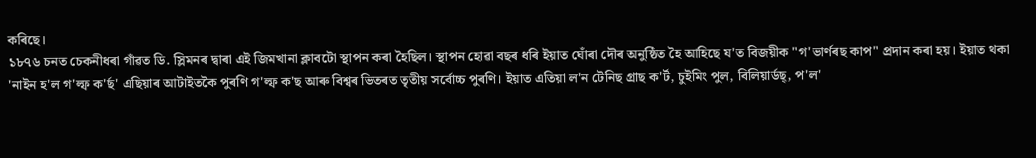কৰিছে।
১৮৭৬ চনত চেকনীধৰা গাঁৱত ডি. স্লিমনৰ দ্বাৰা এই জিমখানা ক্লাবটো স্থাপন কৰা হৈছিল। স্থাপন হোৱা বছৰ ধৰি ইয়াত ঘোঁৰা দৌৰ অনুষ্ঠিত হৈ আহিছে য'ত বিজয়ীক "গ'ভাৰ্ণৰছ কাপ" প্ৰদান কৰা হয়। ইয়াত থকা 'নাইন হ'ল গ'ল্ফ ক'ৰ্ছ' এছিয়াৰ আটাইতকৈ পুৰণি গ'ল্ফ ক'ছ আৰু বিশ্বৰ ভিতৰত তৃতীয় সৰ্বোচ্চ পুৰণি। ইয়াত এতিয়া ল'ন টেনিছ গ্ৰাছ ক'ৰ্ট, চুইমিং পুল, বিলিয়াৰ্ডছ্, প'ল'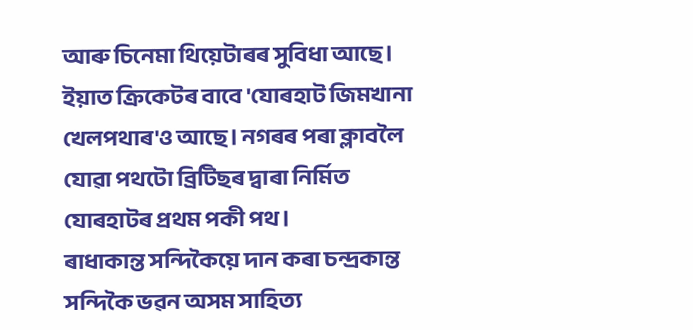আৰু চিনেমা থিয়েটাৰৰ সুবিধা আছে। ইয়াত ক্ৰিকেটৰ বাবে 'যোৰহাট জিমখানা খেলপথাৰ'ও আছে। নগৰৰ পৰা ক্লাবলৈ যোৱা পথটো ব্ৰিটিছৰ দ্বাৰা নিৰ্মিত যোৰহাটৰ প্ৰথম পকী পথ।
ৰাধাকান্ত সন্দিকৈয়ে দান কৰা চন্দ্ৰকান্ত সন্দিকৈ ভৱন অসম সাহিত্য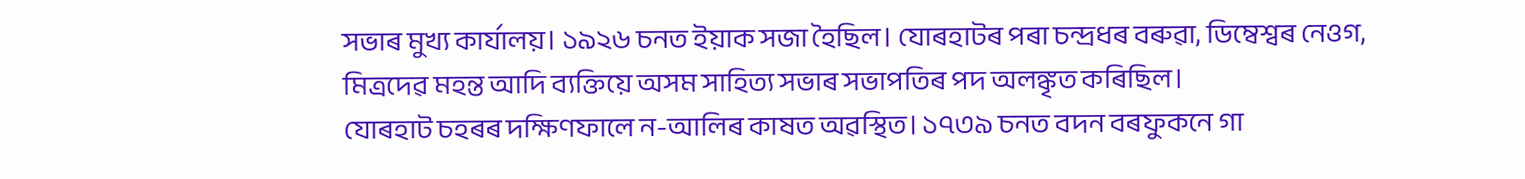সভাৰ মুখ্য কাৰ্যালয়। ১৯২৬ চনত ইয়াক সজা হৈছিল। যোৰহাটৰ পৰা চন্দ্ৰধৰ বৰুৱা, ডিম্বেশ্বৰ নেওগ, মিত্ৰদেৱ মহন্ত আদি ব্যক্তিয়ে অসম সাহিত্য সভাৰ সভাপতিৰ পদ অলঙ্কৃত কৰিছিল।
যোৰহাট চহৰৰ দক্ষিণফালে ন-আলিৰ কাষত অৱস্থিত। ১৭৩৯ চনত বদন বৰফুকনে গা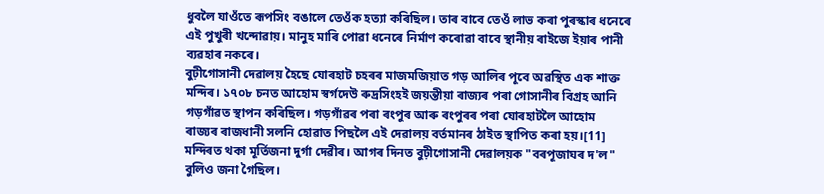ধুবলৈ যাওঁতে ৰূপসিং বঙালে তেওঁক হত্যা কৰিছিল। তাৰ বাবে তেওঁ লাভ কৰা পুৰস্কাৰ ধনেৰে এই পুখুৰী খন্দোৱায়। মানুহ মাৰি পোৱা ধনেৰে নিৰ্মাণ কৰোৱা বাবে স্থানীয় ৰাইজে ইয়াৰ পানী ব্যৱহাৰ নকৰে।
বুঢ়ীগোসানী দেৱালয় হৈছে যোৰহাট চহৰৰ মাজমজিয়াত গড় আলিৰ পূবে অৱস্থিত এক শাক্ত মন্দিৰ। ১৭০৮ চনত আহোম স্বৰ্গদেউ ৰুদ্ৰসিংহই জয়ন্তীয়া ৰাজ্যৰ পৰা গোসানীৰ বিগ্ৰহ আনি গড়গাঁৱত স্থাপন কৰিছিল। গড়গাঁৱৰ পৰা ৰংপুৰ আৰু ৰংপুৰৰ পৰা যোৰহাটলৈ আহোম ৰাজ্যৰ ৰাজধানী সলনি হোৱাত পিছলৈ এই দেৱালয় বৰ্তমানৰ ঠাইত স্থাপিত কৰা হয়।[11] মন্দিৰত থকা মূৰ্তিজনা দুৰ্গা দেৱীৰ। আগৰ দিনত বুঢ়ীগোসানী দেৱালয়ক "বৰপূজাঘৰ দ'ল" বুলিও জনা গৈছিল।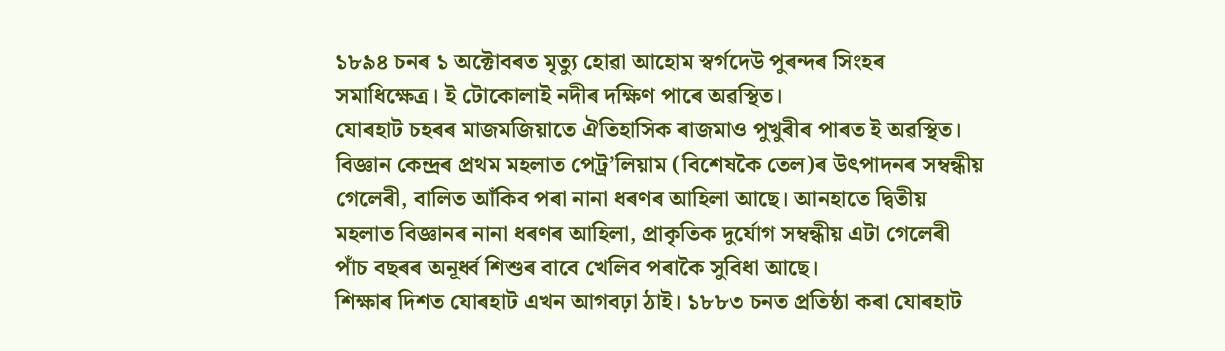১৮৯৪ চনৰ ১ অক্টোবৰত মৃত্যু হোৱা আহোম স্বৰ্গদেউ পুৰন্দৰ সিংহৰ সমাধিক্ষেত্ৰ। ই টোকোলাই নদীৰ দক্ষিণ পাৰে অৱস্থিত।
যোৰহাট চহৰৰ মাজমজিয়াতে ঐতিহাসিক ৰাজমাও পুখুৰীৰ পাৰত ই অৱস্থিত। বিজ্ঞান কেন্দ্ৰৰ প্ৰথম মহলাত পেট্ৰ’লিয়াম (বিশেষকৈ তেল)ৰ উৎপাদনৰ সম্বন্ধীয় গেলেৰী, বালিত আঁকিব পৰা নানা ধৰণৰ আহিলা আছে। আনহাতে দ্বিতীয় মহলাত বিজ্ঞানৰ নানা ধৰণৰ আহিলা, প্ৰাকৃতিক দুৰ্যোগ সম্বন্ধীয় এটা গেলেৰী পাঁচ বছৰৰ অনূৰ্ধ্ব শিশুৰ বাবে খেলিব পৰাকৈ সুবিধা আছে।
শিক্ষাৰ দিশত যোৰহাট এখন আগবঢ়া ঠাই। ১৮৮৩ চনত প্ৰতিষ্ঠা কৰা যোৰহাট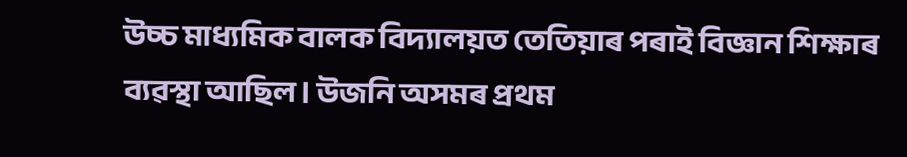উচ্চ মাধ্যমিক বালক বিদ্যালয়ত তেতিয়াৰ পৰাই বিজ্ঞান শিক্ষাৰ ব্যৱস্থা আছিল। উজনি অসমৰ প্ৰথম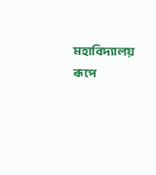মহাবিদ্যালয় ৰূপে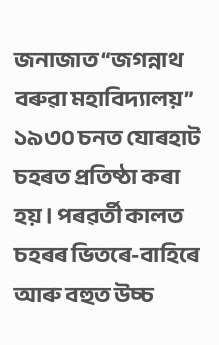জনাজাত “জগন্নাথ বৰুৱা মহাবিদ্যালয়” ১৯৩০ চনত যোৰহাট চহৰত প্ৰতিষ্ঠা কৰা হয়। পৰৱৰ্তী কালত চহৰৰ ভিতৰে-বাহিৰে আৰু বহুত উচ্চ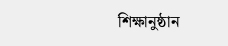শিক্ষানুষ্ঠান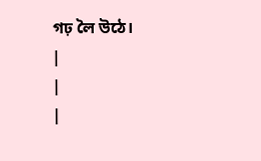গঢ় লৈ উঠে।
|
|
|